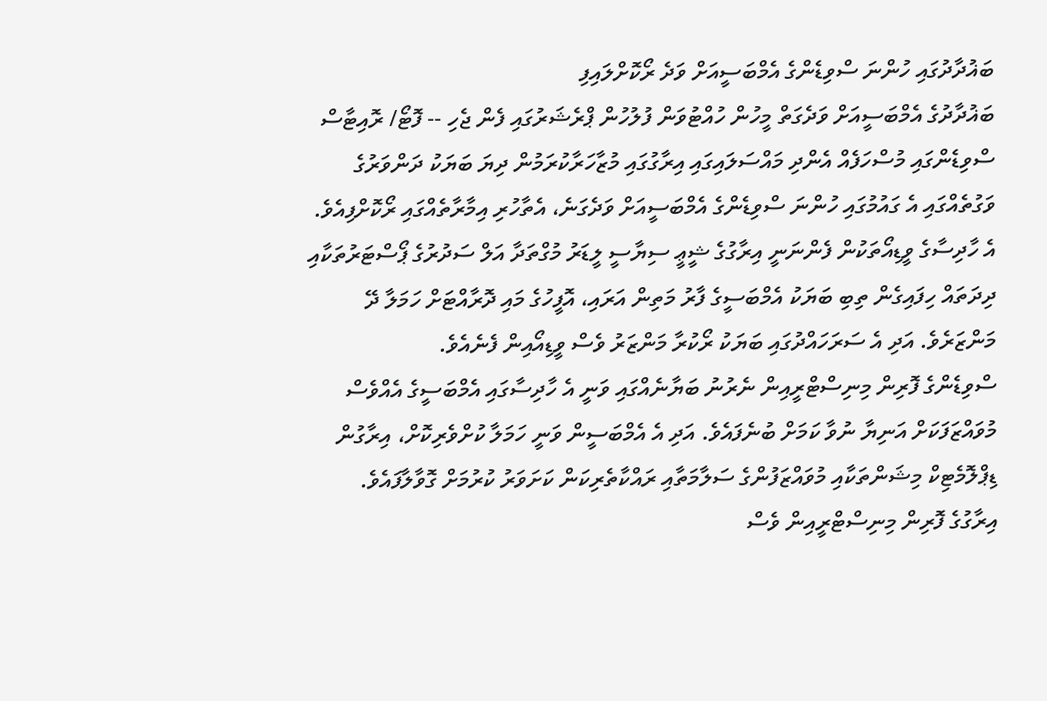ބަޣުދާދުގައި ހުންނަ ސްވިޑެންގެ އެމްބަސީއަށް ވަދެ ރޯކޮށްލައިފި
ބަޣުދާދުގެ އެމްބަސީއަށް ވަދެގަތް މީހުން ހުއްޓުވަން ފުލުހުން ޕްރެޝަރުގައި ފެން ޖެހި -- ފޮޓޯ/ ރޮއިޓާސް
ސްވިޑެންގައި މުސްހަފެއް އެންދި މައްސަލައިގައި އިރާގުގައި މުޒާހަރާކުރަމުން ދިޔަ ބަޔަކު ދަންވަރުގެ ވަގުތެއްގައި އެ ގައުމުގައި ހުންނަ ސްވިޑެންގެ އެމްބަސީއަށް ވަދެގަނެ، އެތާހުރި އިމާރާތެއްގައި ރޯކޮށްފިއެވެ.
އެ ހާދިސާގެ ވީޑިއޯތަކުން ފެންނަނީ އިރާގުގެ ޝީޢީ ސިޔާސީ ލީޑަރު މުގްތަދާ އަލް ސަދުރުގެ ޕޯސްޓަރުތަކާއި ދިދަތައް ހިފައިގެން ތިބި ބަޔަކު އެމްބަސީގެ ފާރު މަތިން އަރައި، އޮފީހުގެ މައި ދޮރާއްޓަށް ހަމަލާ ދޭ މަންޒަރެވެ. އަދި އެ ސަރަހައްދުގައި ބަޔަކު ރޯކުރާ މަންޒަރު ވެސް ވީޑިއޯއިން ފެނެއެވެ.
ސްވިޑެންގެ ފޮރިން މިނިސްޓްރީއިން ނެރުނު ބަޔާނެއްގައި ވަނީ އެ ހާދިސާގައި އެމްބަސީގެ އެއްވެސް މުވައްޒަފަކަށް އަނިޔާ ނުވާ ކަމަށް ބުނެފައެވެ. އަދި އެ އެމްބަސީން ވަނީ ހަމަލާ ކުށްވެރިކޮށް، އިރާގުން ޑިޕްލޮމެޓިކް މިޝަންތަކާއި މުވައްޒަފުންގެ ސަލާމަތާއި ރައްކާތެރިކަން ކަށަވަރު ކުރުމަށް ގޮވާލާފައެވެ.
އިރާގުގެ ފޮރިން މިނިސްޓްރީއިން ވެސް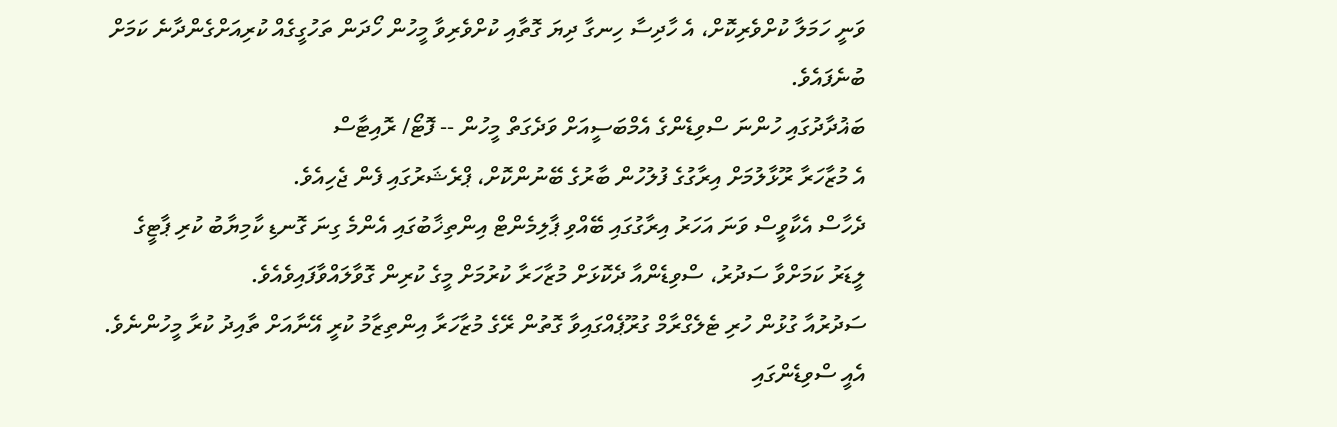ވަނީ ހަމަލާ ކުށްވެރިކޮށް، އެ ހާދިސާ ހިނގާ ދިޔަ ގޮތާއި ކުށްވެރިވާ މީހުން ހޯދަން ތަހުގީގެއް ކުރިއަށްގެންދާނެ ކަމަށް ބުނެފައެވެ.
ބަޣުދާދުގައި ހުންނަ ސްވިޑެންގެ އެމްބަސީއަށް ވަދެގަތް މީހުން -- ފޮޓޯ/ ރޮއިޓާސް
އެ މުޒާހަރާ ރޫޅާލުމަށް އިރާގުގެ ފުލުހުން ބާރުގެ ބޭނުންކޮށް، ޕްރެޝަރުގައި ފެން ޖެހިއެވެ.
ދެހާސް އެކާވީސް ވަނަ އަހަރު އިރާގުގައި ބޭއްވި ޕާލިމެންޓް އިންތިޚާބުގައި އެންމެ ގިނަ ގޮނޑި ކާމިޔާބު ކުރި ޕާޓީގެ ލީޑަރު ކަމަށްވާ ސަދުރު، ސްވިޑެންއާ ދެކޮޅަށް މުޒާހަރާ ކުރުމަށް މީގެ ކުރިން ގޮވާލައްވާފައިވެއެވެ.
ސަދުރުއާ ގުޅުން ހުރި ޓެލެގްރާމް ގުރޫޕެއްގައިވާ ގޮތުން ރޭގެ މުޒާހަރާ އިންތިޒާމު ކުރީ އޭނާއަށް ތާއިދު ކުރާ މީހުންނެވެ. އެއީ ސްވިޑެންގައި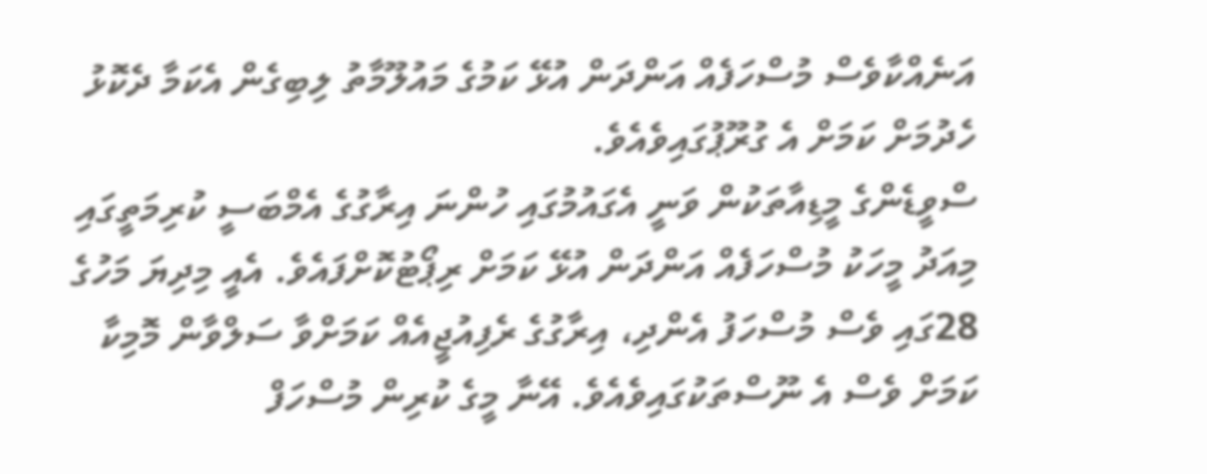އަނެއްކާވެސް މުސްހަފެއް އަންދަން އުޅޭ ކަމުގެ މައުލޫމާތު ލިބިގެން އެކަމާ ދެކޮޅު ހެދުމަށް ކަމަށް އެ ގުރޫޕުގައިވެއެވެ.
ސްވީޑެންގެ މީޑިއާތަކުން ވަނީ އެގައުމުގައި ހުންނަ އިރާގުގެ އެމްބަސީ ކުރިމަތީގައި މިއަދު މީހަކު މުސްހަފެއް އަންދަން އުޅޭ ކަމަށް ރިޕޯޓުކޮށްފައެވެ. އެއީ މިދިޔަ މަހުގެ 28ގައި ވެސް މުސްހަފު އެންދި، އިރާގުގެ ރެފިއުޖީއެއް ކަމަށްވާ ސަލްވާން މޮމިކާ ކަމަށް ވެސް އެ ނޫސްތަކުގައިވެއެވެ. އޭނާ މީގެ ކުރިން މުސްހަފް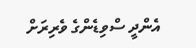އެންދީ ސްވިޑެންގެ ވެރިރަށް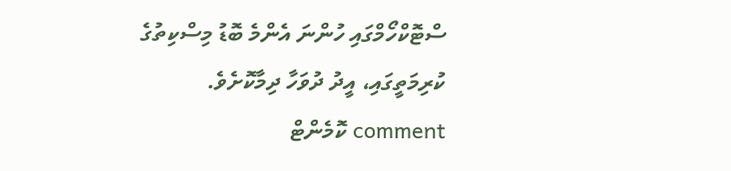ސްޓޮކްހޯމްގައި ހުންނަ އެންމެ ބޮޑު މިސްކިތުގެ ކުރިމަތީގައި، އީދު ދުވަހާ ދިމާކޮށެވެ.
comment ކޮމެންޓް